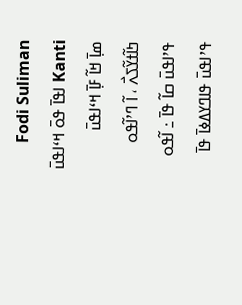Fodi Suliman Kanti ߊߟߊ߫ ߟߋ߫ ߞߵߊߟߎ߫ ߘߊ߲߫ ߞߊ߬ ߓߊ߲߫ ߞߵߊߟߎ߫ ߤߊ߬ߙߌ߬ߖߍ߯ ، ߊ߬ ߣߴߊ߬ߟߋ ߟߴߊߟߎ߫ ߛߊ߬ ߟߊ߫ ߸ ߊ߬ߟߋ ߟߴߊߟߎ߫ ߟߊߣߌߡߦߊ߫ ߟߊ߫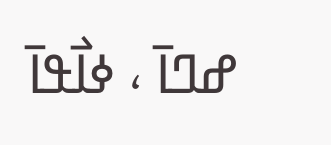ߝߣߊ߫ ، ߦߊ߯ߟߊ߫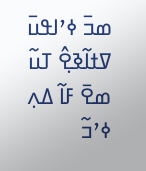ߘߏ߫ ߦߴߊߟߎ߫ ߜߙߊ߬ߢߐ߲߮ ߠߎ߬ ߘߐ߫ ߓߊ߬ ߡߍ߲ ߦߴߏ߬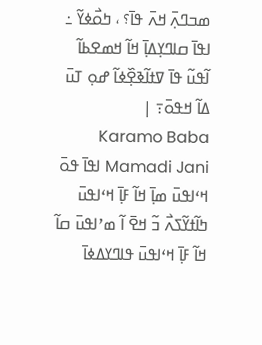ߘߏߣߍ߲߫ ߞߍ߫ ߟߊ߫؟ ، ߤߋ߯ߦߌ߬ ߸ ߊߟߊ߫ ߛߊߣߌ߲ߡߊ߲߫ ߞߊ߬ ߞߘߐߕߊ߬ ߊ߬ߟߎ߬ ߟߊ߫ ߜߙߊ߬ߢߐ߲߰ߦߊ߬ ߝߋ߲ ߠߎ߫ ߡߊ߬ ߞߟߋ߫߹ |
Karamo Baba Mamadi Jani ߊߟߊ߫ ߟߋ߫ ߞߵߊߟߎ߫ ߘߊ߲߫ ߞߊ߬ ߓߊ߲߫ ߞߵߊߟߎ߫ ߤߊ߬ߙߌ߬ߖߍ߯ ߏ߬ ߞߐ߫ ߊ߬ ߘߴߊߟߎ߫ ߛߊ߬ ߞߊ߬ ߓߊ߲߫ ߞߵߊߟߎ߫ ߟߊߣߌߡߦߊ߫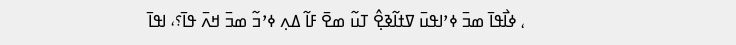، ߦߊ߯ߟߊ߫ ߘߏ߫ ߦߴߊߟߎ߫ ߜߙߊ߬ߢߐ߲߮ ߠߎ߬ ߘߐ߫ ߓߊ߬ ߡߍ߲ ߦߴߏ߬ ߘߏ߫ ߞߍ߫ ߟߊ߫؟، ߊߟߊ߫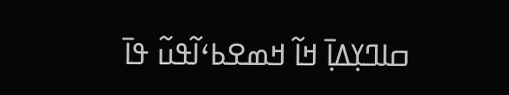ߛߊߣߌ߲ߡߊ߲߫ ߞߊ߬ ߞߘߐߕߵߊ߬ߟߎ߬ ߟߊ߫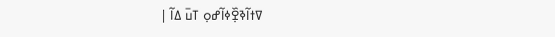ߜߙߊ߬ߢߐ߲߰ߦߊ߬ߝߋ߲ ߠߎ߫ ߡߊ߬ |